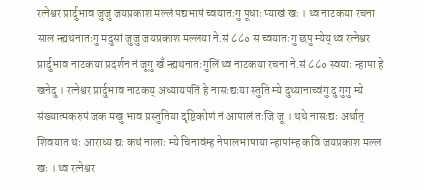रत्नेश्वर प्रार्दुभाव जुजु जयप्रकाश मल्लं पद्यभाषं च्वयातःगु पूधाः प्याखं खः । थ्व नाटकया रचना साल न्ह्यथनातःगु मदुसां जुजु जयप्रकाश मल्लया ने.सं ८८० स च्वयातःगु छपु म्येय् थ्व रत्नेश्वर प्रार्दुभाव नाटकया प्रदर्शन नं जूगु खँ न्ह्यथनातःगुलिं थ्व नाटकया रचना ने.सं ८८० स्वयाः न्हापा हे खनेदु । रत्नेश्वर प्रार्दुभाव नाटकय् अध्यायपतिं हे नासःद्यःया स्तुति म्ये दुथ्यानाच्वंगु दु गुगु म्ये संख्यात्मकरुपं जक मखु भाव प्रस्तुतिया दृष्टिकोणं नं आपालं तःजि जू । थथे नासःद्यः अर्थात् शिवयात थः आराध्य द्यः कथं नालाः म्ये चिनावंम्ह नेपालभाषाया न्हापांम्ह कवि जयप्रकाश मल्ल खः । थ्व रत्नेश्वर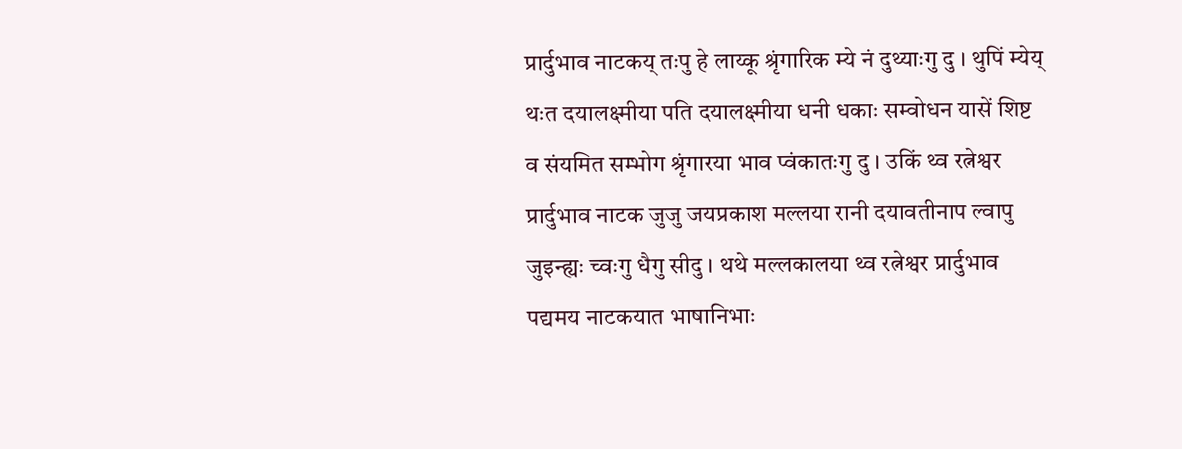प्रार्दुभाव नाटकय् तःपु हे लाय्कू श्रृंगारिक म्ये नं दुथ्याःगु दु । थुपिं म्येय् थःत दयालक्ष्मीया पति दयालक्ष्मीया धनी धकाः सम्वोधन यासें शिष्ट व संयमित सम्भोग श्रृंगारया भाव प्वंकातःगु दु । उकिं थ्व रत्नेश्वर प्रार्दुभाव नाटक जुजु जयप्रकाश मल्लया रानी दयावतीनाप ल्वापु जुइन्ह्यः च्वःगु धैगु सीदु । थथे मल्लकालया थ्व रत्नेश्वर प्रार्दुभाव पद्यमय नाटकयात भाषानिभाः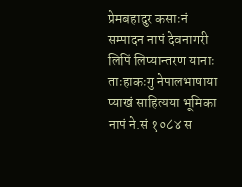प्रेमबहादुर कसाःनं सम्पादन नापं देवनागरी लिपिं लिप्यान्तरण यानाः ताःहाकःगु नेपालभाषाया प्याखं साहित्यया भूमिका नापं ने.सं १०८४ स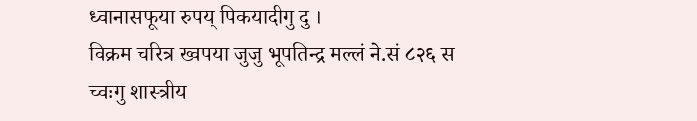ध्वानासफूया रुपय् पिकयादीगु दु ।
विक्रम चरित्र ख्वपया जुजु भूपतिन्द्र मल्लं ने.सं ८२६ स च्वःगु शास्त्रीय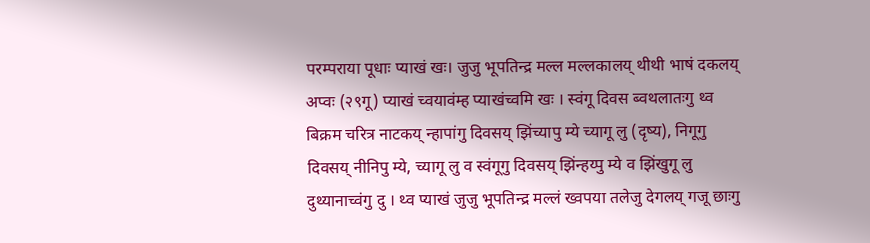परम्पराया पूधाः प्याखं खः। जुजु भूपतिन्द्र मल्ल मल्लकालय् थीथी भाषं दकलय् अप्वः (२९गू) प्याखं च्वयावंम्ह प्याखंच्वमि खः । स्वंगू दिवस ब्वथलातःगु थ्व बिक्रम चरित्र नाटकय् न्हापांगु दिवसय् झिंच्यापु म्ये च्यागू लु (दृष्य), निगूगु दिवसय् नीनिपु म्ये, च्यागू लु व स्वंगूगु दिवसय् झिंन्हय्पु म्ये व झिंखुगू लु दुथ्यानाच्वंगु दु । थ्व प्याखं जुजु भूपतिन्द्र मल्लं ख्वपया तलेजु देगलय् गजू छाःगु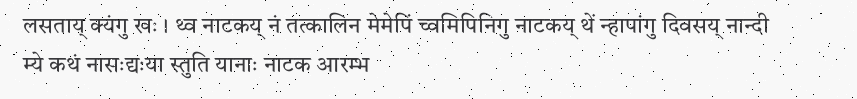लसताय् क्यंगु खः । थ्व नाटकय् नं तत्कालिन मेमेपिं च्वमिपिनिगु नाटकय् थें न्हापांगु दिवसय् नान्दी म्ये कथं नासःद्यःया स्तुति यानाः नाटक आरम्भ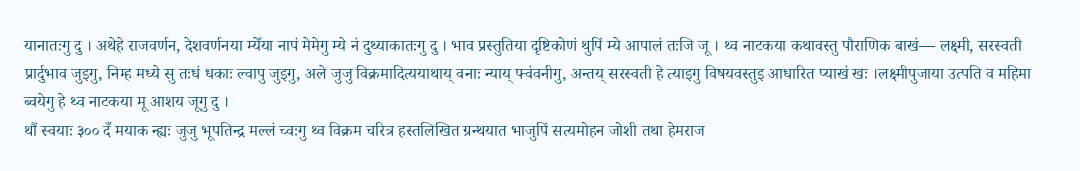यानातःगु दु । अथेहे राजवर्णन, देशवर्णनया म्येँया नापं मेमेगु म्ये नं दुथ्याकातःगु दु । भाव प्रस्तुतिया दृष्टिकोणं थुपिं म्ये आपालं तःजि जू । थ्व नाटकया कथावस्तु पौराणिक बाखं— लक्ष्मी, सरस्वती प्रार्दुभाव जुइगु, निम्ह मध्ये सु तःधं धकाः ल्वापु जुइगु, अले जुजु विक्रमादित्ययाथाय् वनाः न्याय् फ्वंवनीगु, अन्तय् सरस्वती हे त्याइगु विषयवस्तुइ आधारित प्याखं खः ।लक्ष्मीपुजाया उत्पति व महिमा ब्वयेगु हे थ्व नाटकया मू आशय जूगु दु ।
थौं स्वयाः ३०० दँ मयाक न्ह्यः जुजु भूपतिन्द्र मल्लं च्वःगु थ्व विक्रम चरित्र हस्तलिखित ग्रन्थयात भाजुपिं सत्यमोहन जोशी तथा हेमराज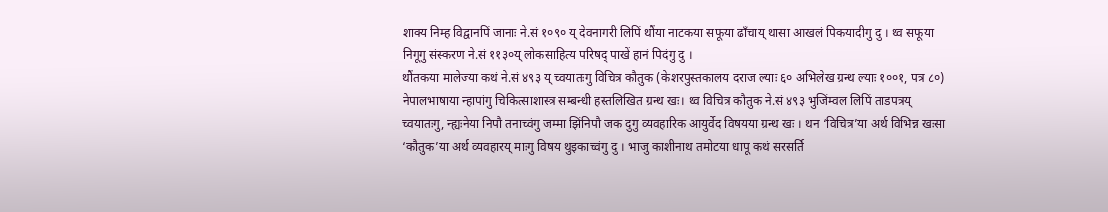शाक्य निम्ह विद्वानपिं जानाः ने.सं १०९० य् देवनागरी लिपिं थौंया नाटकया सफूया ढाँचाय् थासा आखलं पिकयादीगु दु । थ्व सफूया निगूगु संस्करण ने.सं ११३०य् लोकसाहित्य परिषद् पाखें हानं पिदंगु दु ।
थौंतकया मालेज्या कथं ने.सं ४९३ य् च्वयातःगु विचित्र कौतुक (केशरपुस्तकालय दराज ल्याः ६० अभिलेख ग्रन्थ ल्याः १००१, पत्र ८०) नेपालभाषाया न्हापांगु चिकित्साशास्त्र सम्बन्धी हस्तलिखित ग्रन्थ खः। थ्व विचित्र कौतुक ने.सं ४९३ भुजिंम्वल लिपिं ताडपत्रय् च्वयातःगु, न्ह्यःनेया निपौ तनाच्वंगु जम्मा झिंनिपौ जक दुगु व्यवहारिक आयुर्वेद विषयया ग्रन्थ खः । थन ‘विचित्र’या अर्थ विभिन्न खःसा ‘कौतुक’या अर्थ व्यवहारय् माःगु विषय थुइकाच्वंगु दु । भाजु काशीनाथ तमोटया धापू कथं सरसर्ति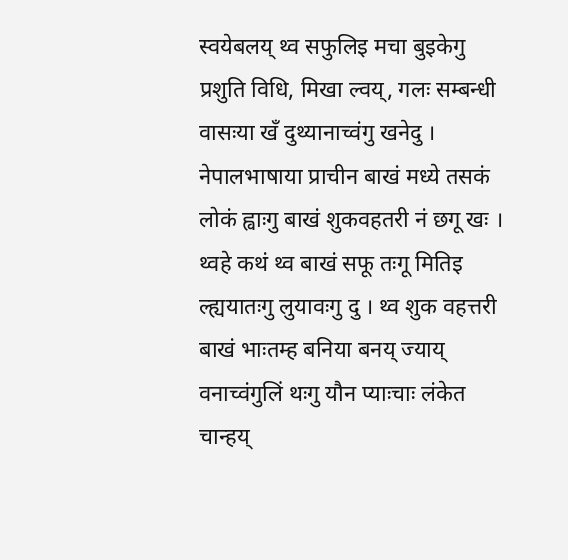स्वयेबलय् थ्व सफुलिइ मचा बुइकेगु प्रशुति विधि, मिखा ल्वय्, गलः सम्बन्धी वासःया खँ दुथ्यानाच्वंगु खनेदु ।
नेपालभाषाया प्राचीन बाखं मध्ये तसकं लोकं ह्वाःगु बाखं शुकवहतरी नं छगू खः । थ्वहे कथं थ्व बाखं सफू तःगू मितिइ ल्ह्ययातःगु लुयावःगु दु । थ्व शुक वहत्तरी बाखं भाःतम्ह बनिया बनय् ज्याय् वनाच्वंगुलिं थःगु यौन प्याःचाः लंकेत चान्हय्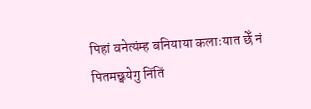पिहां वनेत्यंम्ह बनियाया कलाःयात छेँ नं पितमछ्वयेगु निंतिं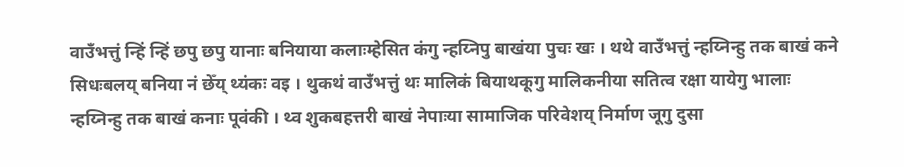वाउँभत्तुं न्हिं न्हिं छपु छपु यानाः बनियाया कलाःम्हेसित कंगु न्हय्निपु बाखंया पुचः खः । थथे वाउँभत्तुं न्हय्निन्हु तक बाखं कने सिधःबलय् बनिया नं छेँय् थ्यंकः वइ । थुकथं वाउँभत्तुं थः मालिकं बियाथकूगु मालिकनीया सतित्व रक्षा यायेगु भालाः न्हय्निन्हु तक बाखं कनाः पूवंकी । थ्व शुकबहत्तरी बाखं नेपाःया सामाजिक परिवेशय् निर्माण जूगु दुसा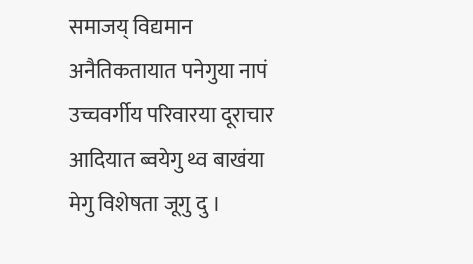समाजय् विद्यमान अनैतिकतायात पनेगुया नापं उच्चवर्गीय परिवारया दूराचार आदियात ब्वयेगु थ्व बाखंया मेगु विशेषता जूगु दु ।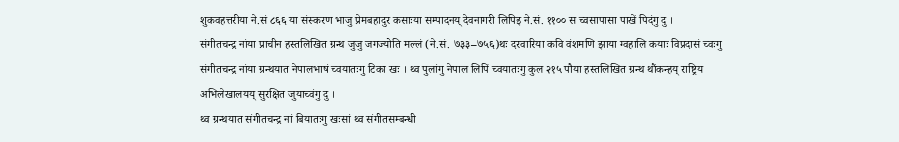शुकवहत्तरीया ने.सं ८६६ या संस्करण भाजु प्रेमबहादुर कसाःया सम्पादनय् देवनागरी लिपिइ ने.सं. ११०० स च्वसापासा पाखें पिदंगु दु ।
संगीतचन्द्र नांया प्राचीन हस्तलिखित ग्रन्थ जुजु जगज्योति मल्लं (ने.सं. ७३३–७५६)थः दरवारिया कवि वंशमणि झाया ग्वहालि कयाः विप्रदासं च्वःगु संगीतचन्द्र नांया ग्रन्थयात नेपालभाषं च्वयातःगु टिका खः । थ्व पुलांगु नेपाल लिपिं च्वयातःगु कुल २१५ पौया हस्तलिखित ग्रन्थ थौंकन्हय् राष्ट्रिय अभिलेखालयय् सुरक्षित जुयाच्वंगु दु ।
थ्व ग्रन्थयात संगीतचन्द्र नां बियातःगु खःसां थ्व संगीतसम्बन्धी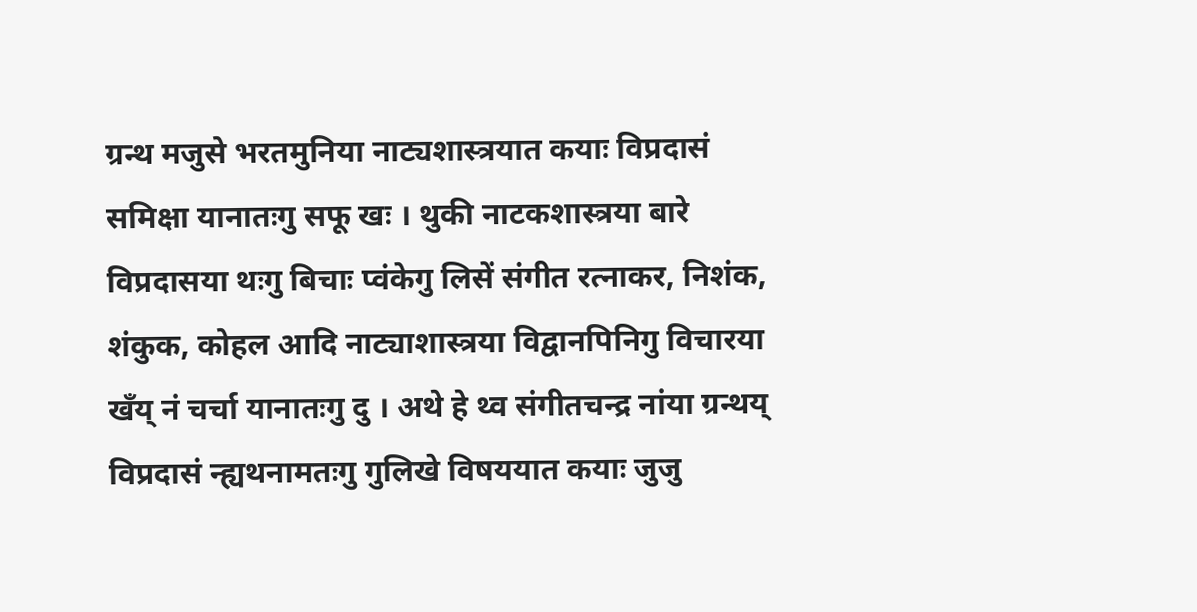ग्रन्थ मजुसे भरतमुनिया नाट्यशास्त्रयात कयाः विप्रदासं समिक्षा यानातःगु सफू खः । थुकी नाटकशास्त्रया बारे विप्रदासया थःगु बिचाः प्वंकेगु लिसें संगीत रत्नाकर, निशंक, शंकुक, कोहल आदि नाट्याशास्त्रया विद्वानपिनिगु विचारया खँय् नं चर्चा यानातःगु दु । अथे हे थ्व संगीतचन्द्र नांया ग्रन्थय् विप्रदासं न्ह्यथनामतःगु गुलिखे विषययात कयाः जुजु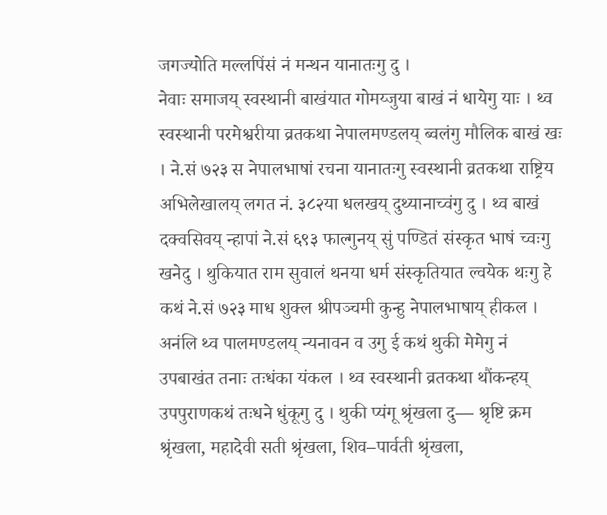जगज्योति मल्लपिंसं नं मन्थन यानातःगु दु ।
नेवाः समाजय् स्वस्थानी बाखंयात गोमय्जुया बाखं नं धायेगु याः । थ्व स्वस्थानी परमेश्वरीया व्रतकथा नेपालमण्डलय् ब्वलंगु मौलिक बाखं खः । ने.सं ७२३ स नेपालभाषां रचना यानातःगु स्वस्थानी व्रतकथा राष्ट्रिय अभिलेखालय् लगत नं. ३८२या धलखय् दुथ्यानाच्वंगु दु । थ्व बाखं दक्वसिवय् न्हापां ने.सं ६९३ फाल्गुनय् सुं पण्डितं संस्कृत भाषं च्वःगु खनेदु । थुकियात राम सुवालं थनया धर्म संस्कृतियात ल्वयेक थःगु हे कथं ने.सं ७२३ माध शुक्ल श्रीपञ्चमी कुन्हु नेपालभाषाय् हीकल । अनंलि थ्व पालमण्डलय् न्यनावन व उगु ई कथं थुकी मेमेगु नं उपबाखंत तनाः तःधंका यंकल । थ्व स्वस्थानी व्रतकथा थौंकन्हय् उपपुराणकथं तःधने धुंकूगु दु । थुकी प्यंगू श्रृंखला दु— श्रृष्टि क्रम श्रृंखला, महादेवी सती श्रृंखला, शिव–पार्वती श्रृंखला,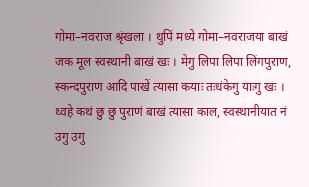गोमा–नवराज श्रृंखला । थुपिं मध्ये गोमा–नवराजया बाखं जक मूल स्वस्थानी बाखं खः । मेगु लिपा लिपा लिंगपुराण, स्कन्दपुराण आदि पाखें त्यासा कयाः तःधंकेगु याःगु खः । थ्वहे कथं छु छु पुराणं बाखं त्यासा काल, स्वस्थानीयात नं उगु उगु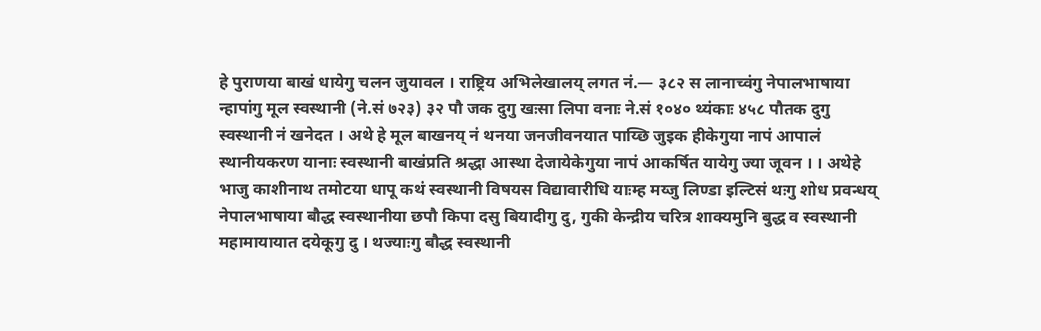हे पुराणया बाखं धायेगु चलन जुयावल । राष्ट्रिय अभिलेखालय् लगत नं.— ३८२ स लानाच्वंगु नेपालभाषाया न्हापांगु मूल स्वस्थानी (ने.सं ७२३) ३२ पौ जक दुगु खःसा लिपा वनाः ने.सं १०४० थ्यंकाः ४५८ पौतक दुगु स्वस्थानी नं खनेदत । अथे हे मूल बाखनय् नं थनया जनजीवनयात पाय्छि जुइक हीकेगुया नापं आपालं स्थानीयकरण यानाः स्वस्थानी बाखंप्रति श्रद्धा आस्था देजायेकेगुया नापं आकर्षित यायेगु ज्या जूवन । । अथेहे भाजु काशीनाथ तमोटया धापू कथं स्वस्थानी विषयस विद्यावारीधि याःम्ह मय्जु लिण्डा इल्टिसं थःगु शोध प्रवन्धय् नेपालभाषाया बौद्ध स्वस्थानीया छपौ किपा दसु बियादीगु दु, गुकी केन्द्रीय चरित्र शाक्यमुनि बुद्ध व स्वस्थानी महामायायात दयेकूगु दु । थज्याःगु बौद्ध स्वस्थानी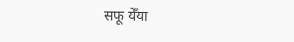सफू येँया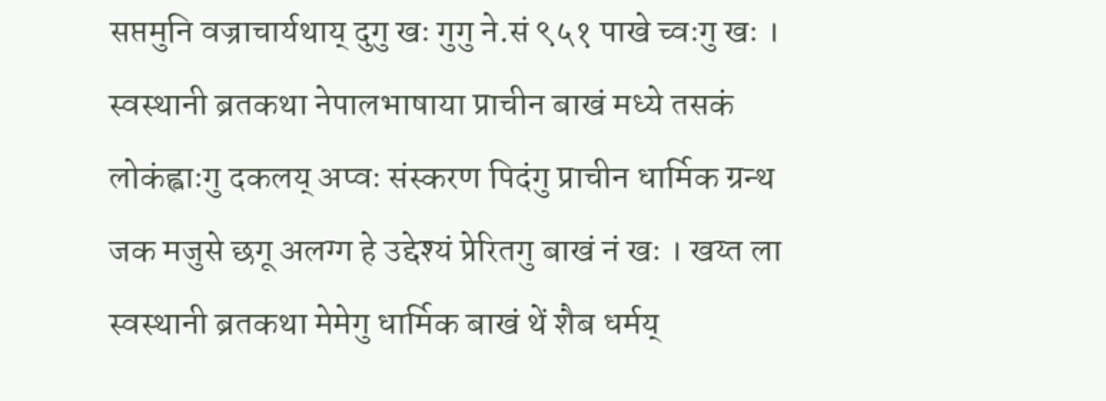सप्तमुनि वज्राचार्यथाय् दुगु खः गुगु ने.सं ९५१ पाखे च्वःगु खः ।
स्वस्थानी ब्रतकथा नेपालभाषाया प्राचीन बाखं मध्ये तसकं लोकंह्वाःगु दकलय् अप्वः संस्करण पिदंगु प्राचीन धार्मिक ग्रन्थ जक मजुसे छगू अलग्ग हे उद्देश्यं प्रेरितगु बाखं नं खः । खय्त ला स्वस्थानी ब्रतकथा मेमेगु धार्मिक बाखं थें शैब धर्मय्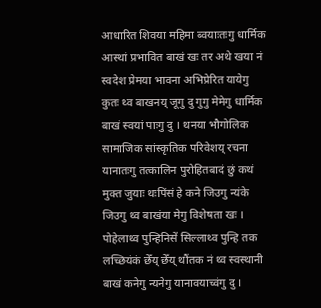आधारित शिवया महिमा ब्वयाःतःगु धार्मिक आस्थां प्रभावित बाखं खः तर अथे खया नं स्वदेश प्रेमया भावना अभिप्रेरित यायेगु कुतः थ्व बाखनय् जूगु दु गुगु मेमेगु धार्मिक बाखं स्वयां पाःगु दु । थनया भौगोलिक सामाजिक सांस्कृतिक परिवेशय् रचना यानातःगु तत्कालिन पुरोहितबादं छुं कथं मुक्त जुयाः थःपिंसं हे कने जिउगु न्यंके जिउगु थ्व बाखंया मेगु विशेषता खः । पोहेलाथ्व पुन्हिनिसें सिल्लाथ्व पुन्हि तक लच्छियंकं छेँय् छेँय् थौंतक नं थ्व स्वस्थानी बाखं कनेगु न्यनेगु यानावयाच्वंगु दु ।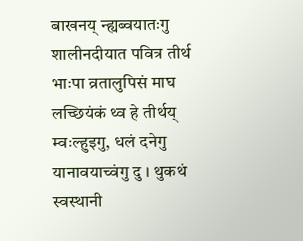बाखनय् न्ह्यब्वयातःगु शालीनदीयात पवित्र तीर्थ भाःपा व्रतालुपिसं माघ लच्छियंकं थ्व हे तीर्थय् म्वःल्हुइगु, धलं दनेगु यानावयाच्वंगु दु । थुकथं स्वस्थानी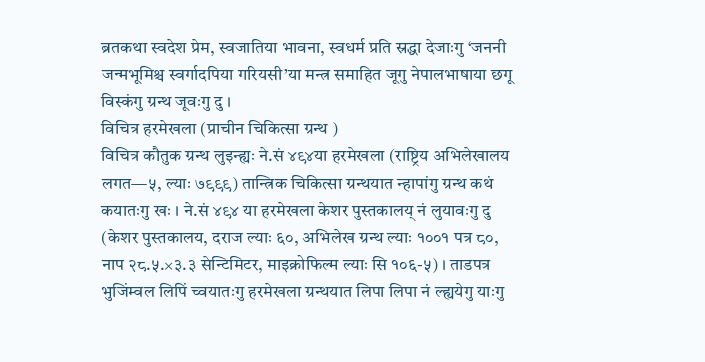ब्रतकथा स्वदेश प्रेम, स्वजातिया भावना, स्वधर्म प्रति स्रद्धा देजाःगु ‘जननी जन्मभूमिश्च स्वर्गादपिया गरियसी’या मन्त्र समाहित जूगु नेपालभाषाया छगू विस्कंगु ग्रन्थ जूवःगु दु ।
विचित्र हरमेखला (प्राचीन चिकित्सा ग्रन्थ )
विचित्र कौतुक ग्रन्थ लुइन्ह्यः ने.सं ४९४या हरमेखला (राष्ट्रिय अभिलेखालय लगत—५, ल्याः ७९९९) तान्त्रिक चिकित्सा ग्रन्थयात न्हापांगु ग्रन्थ कथं कयातःगु खः । ने.सं ४९४ या हरमेखला केशर पुस्तकालय् नं लुयावःगु दु (केशर पुस्तकालय, दराज ल्याः ६०, अभिलेख ग्रन्थ ल्याः १००१ पत्र ८०, नाप २८.५.×३.३ सेन्टिमिटर, माइक्रोफिल्म ल्याः सि १०६-५) । ताडपत्र भुजिंम्वल लिपिं च्वयातःगु हरमेखला ग्रन्थयात लिपा लिपा नं ल्ह्ययेगु याःगु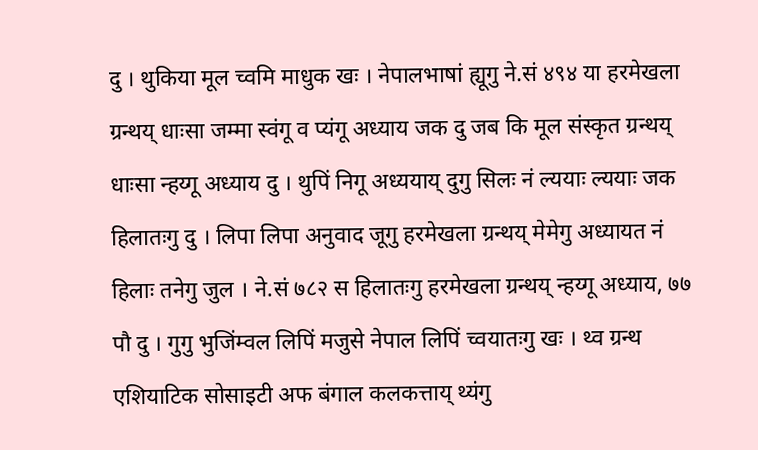दु । थुकिया मूल च्वमि माधुक खः । नेपालभाषां ह्यूगु ने.सं ४९४ या हरमेखला ग्रन्थय् धाःसा जम्मा स्वंगू व प्यंगू अध्याय जक दु जब कि मूल संस्कृत ग्रन्थय् धाःसा न्हय्गू अध्याय दु । थुपिं निगू अध्ययाय् दुगु सिलः नं ल्ययाः ल्ययाः जक हिलातःगु दु । लिपा लिपा अनुवाद जूगु हरमेखला ग्रन्थय् मेमेगु अध्यायत नं हिलाः तनेगु जुल । ने.सं ७८२ स हिलातःगु हरमेखला ग्रन्थय् न्हय्गू अध्याय, ७७ पौ दु । गुगु भुजिंम्वल लिपिं मजुसे नेपाल लिपिं च्वयातःगु खः । थ्व ग्रन्थ एशियाटिक सोसाइटी अफ बंगाल कलकत्ताय् थ्यंगु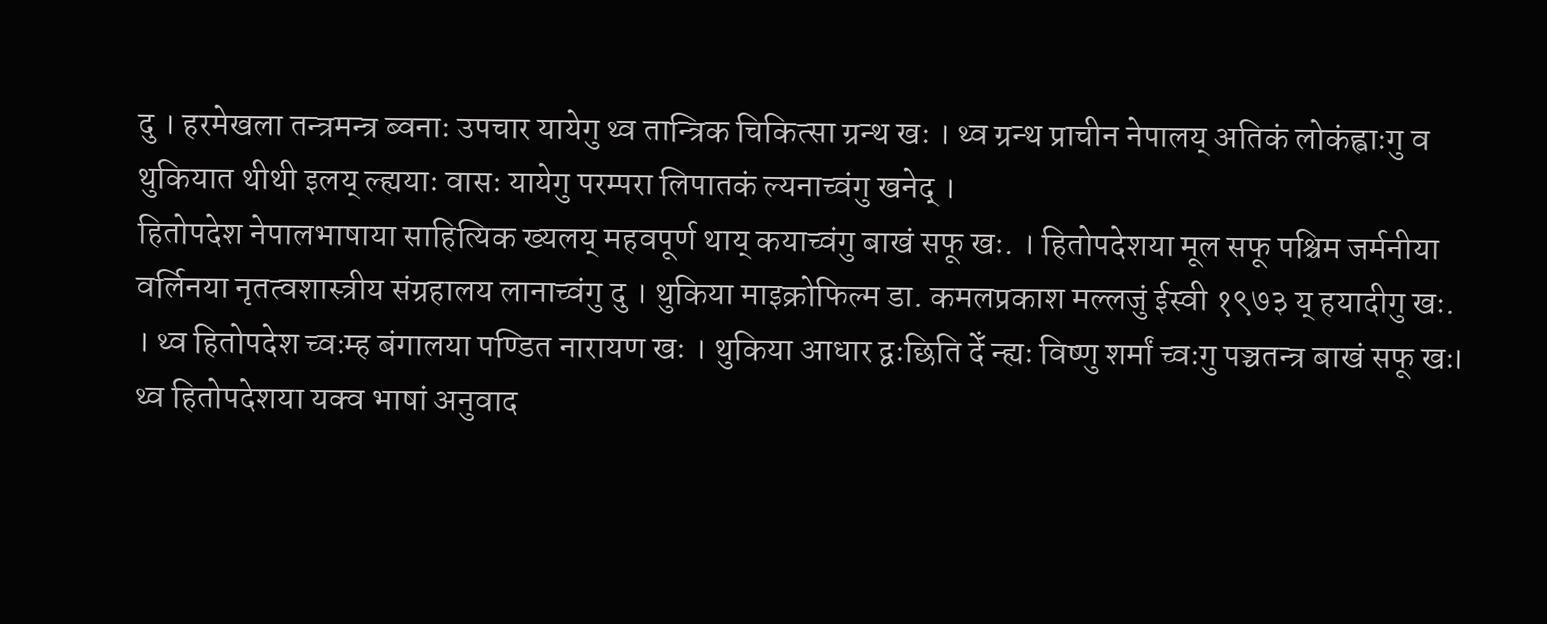दु । हरमेखला तन्त्रमन्त्र ब्वनाः उपचार यायेगु थ्व तान्त्रिक चिकित्सा ग्रन्थ खः । थ्व ग्रन्थ प्राचीन नेपालय् अतिकं लोकंह्वाःगु व थुकियात थीथी इलय् ल्ह्ययाः वासः यायेगु परम्परा लिपातकं ल्यनाच्वंगु खनेद् ।
हितोपदेश नेपालभाषाया साहित्यिक ख्यलय् महवपूर्ण थाय् कयाच्वंगु बाखं सफू खः. । हितोपदेशया मूल सफू पश्चिम जर्मनीया वर्लिनया नृतत्वशास्त्रीय संग्रहालय लानाच्वंगु दु । थुकिया माइक्रोफिल्म डा. कमलप्रकाश मल्लजुं ईस्वी १९७३ य् हयादीगु खः. । थ्व हितोपदेश च्वःम्ह बंगालया पण्डित नारायण खः । थुकिया आधार द्वःछिति देँ न्ह्यः विष्णु शर्मां च्वःगु पञ्चतन्त्र बाखं सफू खः। थ्व हितोपदेशया यक्व भाषां अनुवाद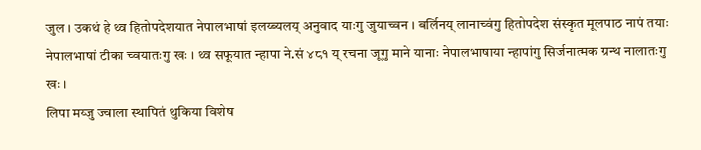जुल । उकथं हे थ्व हितोपदेशयात नेपालभाषां इलय्ब्यलय् अनुवाद याःगु जुयाच्वन । बर्लिनय् लानाच्वंगु हितोपदेश संस्कृत मूलपाठ नापं तयाः नेपालभाषां टीका च्वयातःगु खः । थ्व सफूयात न्हापा ने.सं ४८१ य् रचना जूगु माने यानाः नेपालभाषाया न्हापांगु सिर्जनात्मक ग्रन्थ नालातःगु खः ।
लिपा मय्जु ज्वाला स्थापितं थुकिया विशेष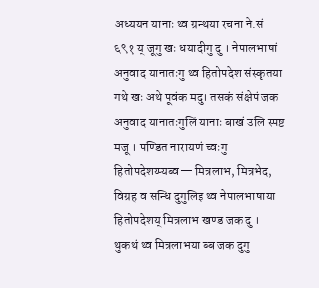अध्ययन यानाः थ्व ग्रन्थया रचना ने.सं ६९१ य् जूगु खः धयादीगु दु । नेपालभाषां अनुवाद यानातःगु थ्व हितोपदेश संस्कृतया गथे खः अथे पूवंक मदु। तसकं संक्षेपं जक अनुवाद यानातःगुलिं यानाः बाखं उलि स्पष्ट मजू । पण्डित नारायणं च्वःगु हितोपदेशय्प्यब्व— मित्रलाभ, मित्रभेद, विग्रह व सन्धि दुगुलिइ थ्व नेपालभाषाया हितोपदेशय् मित्रलाभ खण्ड जक दु । थुकथं थ्व मित्रलाभया ब्ब जक दुगु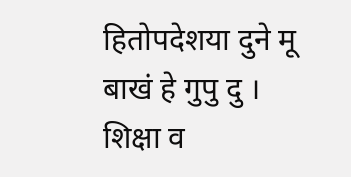हितोपदेशया दुने मू बाखं हे गुपु दु । शिक्षा व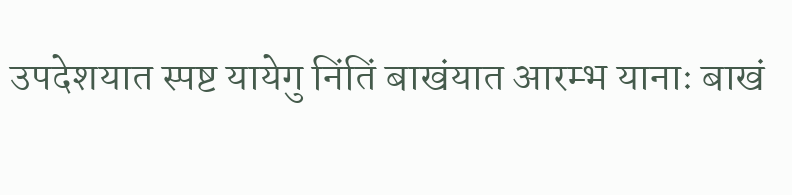उपदेशयात स्पष्ट यायेगु निंतिं बाखंयात आरम्भ यानाः बाखं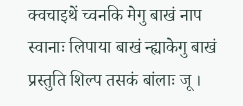क्वचाइथें च्वनकि मेगु बाखं नाप स्वानाः लिपाया बाखं न्ह्याकेगु बाखं प्रस्तुति शिल्प तसकं बांलाः जू ।